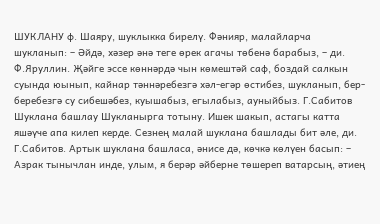ШУКЛАНУ ф. Шаяру, шуклыкка бирелү. Фәнияр, малайларча шукланып: – Әйдә, хәзер әнә теге өрек агачы төбенә барабыз, – ди. Ф.Яруллин. Җәйге эссе көннәрдә чын көмештәй саф, боздай салкын суында юынып, кайнар тәннәребезгә хәл-егәр өстибез, шукланып, бер-беребезгә су сибешәбез, куышабыз, егылабыз, ауныйбыз. Г.Сабитов Шуклана башлау Шукланырга тотыну. Ишек шакып, астагы катта яшәүче апа килеп керде. Сезнең малай шуклана башлады бит әле, ди. Г.Сабитов. Артык шуклана башласа, әнисе дә, көчкә көлүен басып: – Азрак тынычлан инде, улым, я берәр әйберне төшереп ватарсың, әтиең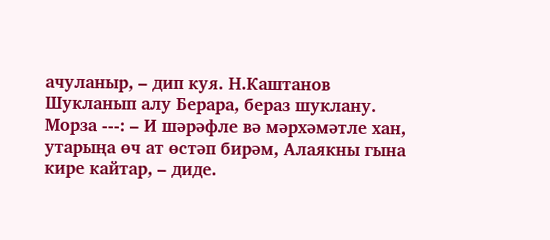ачуланыр, – дип куя. Н.Каштанов Шукланып алу Берара, бераз шуклану. Морза ---: – И шәрәфле вә мәрхәмәтле хан, утарыңа өч ат өстәп бирәм, Алаякны гына кире кайтар, – диде.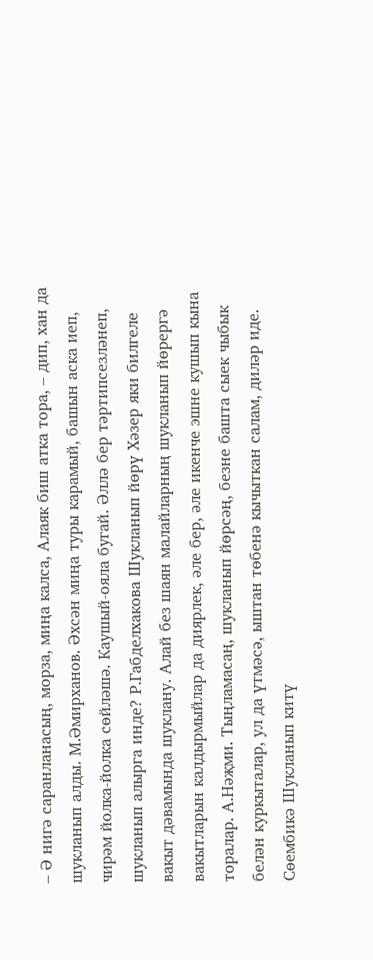– Ә нигә саранланасың, морза, миңа калса, Алаяк биш атка тора, – дип, хан да шукланып алды. М.Әмирханов. Әхсән миңа туры карамый, башын аска иеп, чирәм йолка-йолка сөйләшә. Каушый-ояла бугай. Әллә бер тәртипсезләнеп, шукланып алырга инде? Р.Габделхакова Шукланып йөрү Хәзер яки билгеле вакыт дәвамында шуклану. Алай без шаян малайларның шукланып йөрергә вакытларын калдырмыйлар да диярлек, әле бер, әле икенче эшне кушып кына торалар. А.Нәҗми. Тыңламасаң, шукланып йөрсәң, безне башта сыек чыбык белән куркыталар, ул да үтмәсә, ыштан төбенә кычыткан салам, диләр иде. Сөембикә Шукланып китү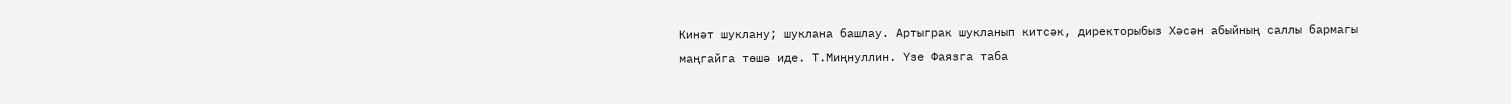Кинәт шуклану; шуклана башлау. Артыграк шукланып китсәк, директорыбыз Хәсән абыйның саллы бармагы маңгайга төшә иде. Т.Миңнуллин. Үзе Фаязга таба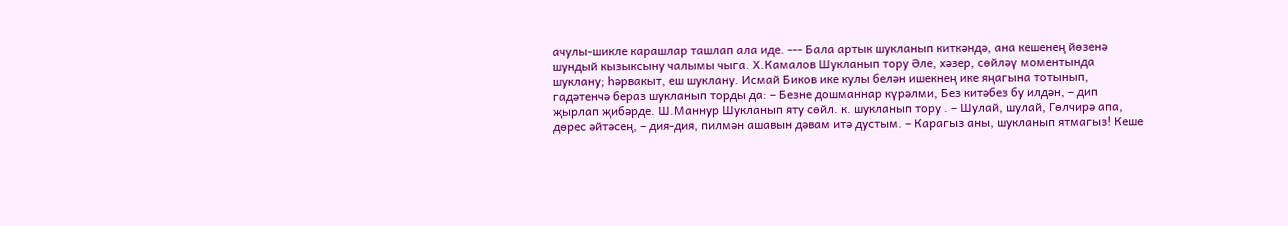ачулы-шикле карашлар ташлап ала иде. --- Бала артык шукланып киткәндә, ана кешенең йөзенә шундый кызыксыну чалымы чыга. Х.Камалов Шукланып тору Әле, хәзер, сөйләү моментында шуклану; һәрвакыт, еш шуклану. Исмай Биков ике кулы белән ишекнең ике яңагына тотынып, гадәтенчә бераз шукланып торды да: – Безне дошманнар күрәлми, Без китәбез бу илдән, – дип җырлап җибәрде. Ш.Маннур Шукланып яту сөйл. к. шукланып тору . – Шулай, шулай, Гөлчирә апа, дөрес әйтәсең, – дия-дия, пилмән ашавын дәвам итә дустым. – Карагыз аны, шукланып ятмагыз! Кеше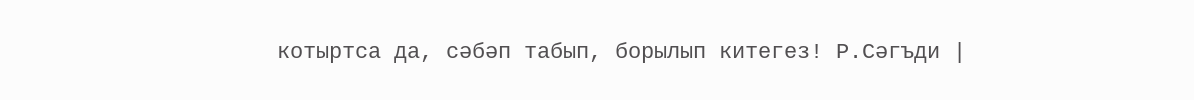котыртса да, сәбәп табып, борылып китегез! Р.Сәгъди |